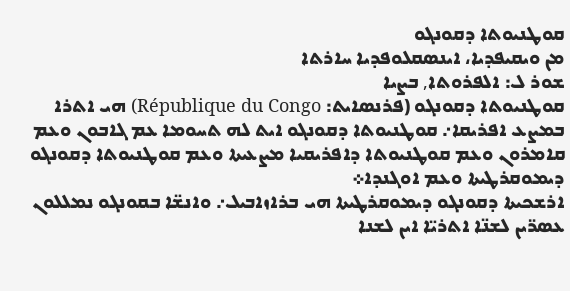ܩܘܛܢܝܘܬܐ ܕܩܘܢܓܘ
ܡܢ ܘܝܩܝܦܕܝܐ، ܐܝܢܣܩܠܘܦܕܝܐ ܚܐܪܬܐ
ܫܘܪ ܠ: ܐܠܦܪܘܬܐ, ܒܨܝܐ
ܩܘܛܢܝܘܬܐ ܕܩܘܢܓܘ (ܦܪܢܣܐܝܬ: République du Congo) ܗܝ ܐܬܪܐ ܒܡܨܥ ܐܦܪܝܩܐ܇ ܩܘܛܢܝܘܬܐ ܕܩܘܢܓܘ ܐܝܬ ܠܗ ܬܚܘܡܐ ܥܡ ܓܐܒܘܢ ܘܥܡ ܩܐܡܪܘܢ ܘܥܡ ܩܘܛܢܝܘܬܐ ܕܐܦܪܝܩܝܐ ܡܨܥܝܬܐ ܘܥܡ ܩܘܛܢܝܘܬܐ ܕܩܘܢܓܘ ܕܝܡܘܩܪܛܝܬܐ ܘܥܡ ܐܘܓܢܕܐ܀
ܐܪܫܟܝܬܐ ܕܩܘܢܓܘ ܕܝܡܘܩܪܛܝܬܐ ܗܝ ܒܪܐܙܐܒܝܠ܇ ܘܐܢܫ̈ܐ ܒܩܘܢܓܘ ܢܡܠܠܘܢ ܥܣܪ̈ܝܢ ܠܫܢ̈ܐ ܐܬܪܝ̈ܐ ܐܝܢ ܠܫܢܐ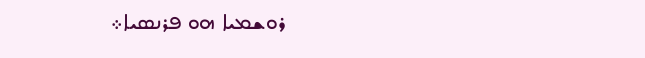ܪܘܫܡܝܐ ܗܘ ܦܪܢܣܝܐ܀